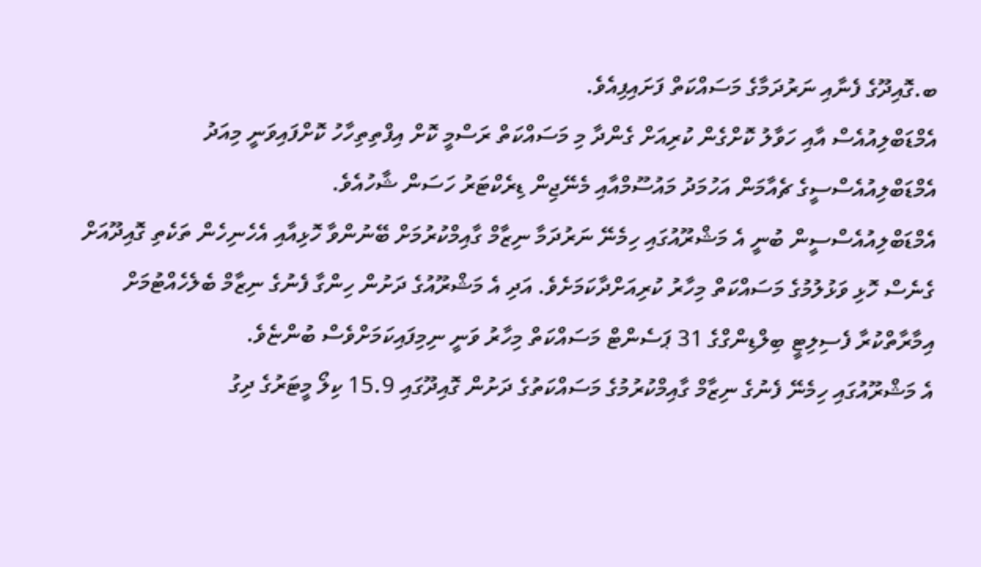ބ.ގޮއިދޫގެ ފެނާއި ނަރުދަމާގެ މަސައްކަތް ފަށައިފިއެވެ.
އެމްޑަބްލިއުއެސް އާއި ހަވާލު ކޮށްގެން ކުރިއަށް ގެންދާ މި މަސައްކަތް ރަސްމީ ކޮށް އިފްތިތިހާހު ކޮށްފައިވަނީ މިއަދު އެމްޑަބްލިއުއެސްސީގެ ޗެއާމަން އަހުމަދު މައުސޫމްއާއި މެނޭޖިން ޑިރެކްޓަރު ހަސަން ޝާހުއެވެ.
އެމްޑަބްލިއުއެސްސީން ބުނީ އެ މަޝްރޫއުގައި ހިމެނޭ ނަރުދަމާ ނިޒާމް ގާއިމްކުރުމަށް ބޭނުންވާ ހޮޅިއާއި އެހެނިހެން ތަކެތި ގޮއިދޫއަށް ގެނެސް ހޮޅި ވަޅުލުމުގެ މަސައްކަތް މިހާރު ކުރިއަށްދާކަމަށެވެ. އަދި އެ މަޝްރޫއުގެ ދަށުން ހިންގާ ފެނުގެ ނިޒާމް ބެލެހެއްޓުމަށް އިމާރާތްކުރާ ފެސިލިޓީ ބިލްޑިންގްގެ 31 ޕަސެންޓް މަސައްކަތް މިހާރު ވަނީ ނިމިފައިކަމަށްވެސް ބުންޏެވެ.
އެ މަޝްރޫއުގައި ހިމެނޭ ފެނުގެ ނިޒާމް ގާއިމްކުރުމުގެ މަސައްކަތުގެ ދަށުން ގޮއިދޫގައި 15.9 ކިލޯ މީޓަރުގެ ދިގު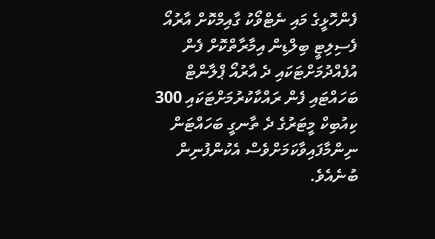ފެންހޮޅީގެ މައި ނެޓްވޯކު ގާއިމްކޮށް އާރުއޯ ފެސިލިޓީ ބިލްޑިން އިމާރާތްކޮށް ފެން އުފެއްދުމަށްޓަކައި ދެ އާރުއޯ ޕްލާންޓް ބަހައްޓައި ފެން ރައްކާކުރުމަށްޓަކައި 300 ކިއުބިކް މީޓަރުގެ ދެ ތާނގީ ބަހައްޓަން ނިންމާފައިވާކަމަށްވެސް އެކުންފުނިން ބުނެއެވެ.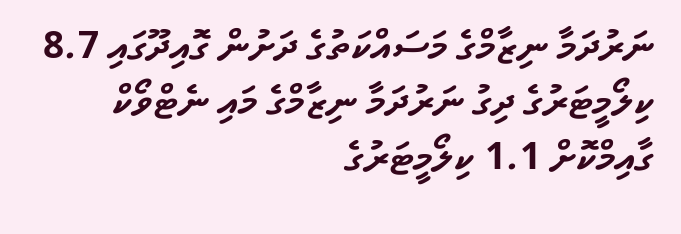ނަރުދަމާ ނިޒާމްގެ މަސައްކަތުގެ ދަށުން ގޮއިދޫގައި 8.7 ކިލޯމީޓަރުގެ ދިގު ނަރުދަމާ ނިޒާމްގެ މައި ނެޓްވޯކް ގާއިމްކޮށް 1.1 ކިލޯމީޓަރުގެ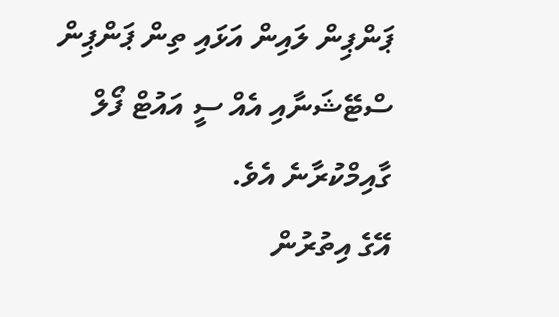ޕަންޕިން ލައިން އަޅައި ތިން ޕަންޕިން ސްޓޭޝަނާއި އެއް ސީ އައުޓް ފޯލް ގާއިމްކުރާނެ އެވެ.
އޭގެ އިތުރުން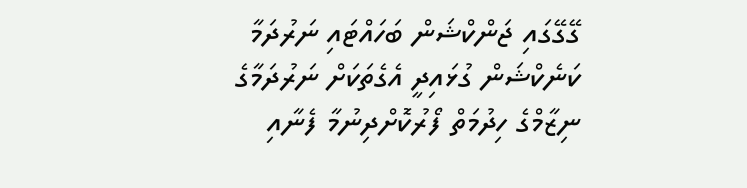ގޭގޭގައި ޖަންކްޝަން ބަހައްޓައި ނަރުދަމާ ކަނެކްޝަން ގުޅައިދީ އެގެތަކަށް ނަރުދަމާގެ ނިޒާމްގެ ހިދުމަތް ފޯރުކޮށްދިނުމާ ފެނާއި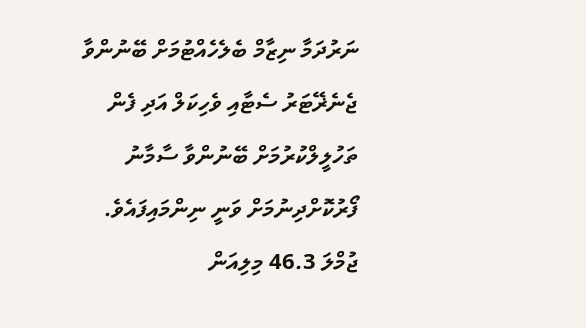ނަރުދަމާ ނިޒާމް ބެލެހެއްޓުމަށް ބޭނުންވާ ޖެނެޜޭޓަރު ސެޓާއި ވެހިކަލް އަދި ފެން ތަހުލީލްކުރުމަށް ބޭނުންވާ ސާމާނު ފޯރުކޮށްދިނުމަށް ވަނީ ނިންމައިފައެވެ.
ޖުމްލަ 46.3 މިލިއަން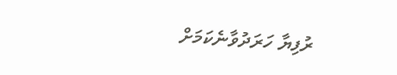ރުފިޔާ ހަރަދުވާނެކަމަށް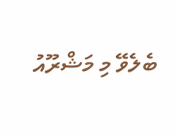ބެލެވޭ މި މަޝްރޫއު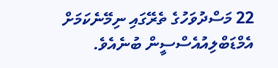22 މަސްދުވަހުގެ ތެރޭގައި ނިމޭނެކަމަށް އެމްޑަބްލިއުއެސްސީން ބުނެއެވެ.